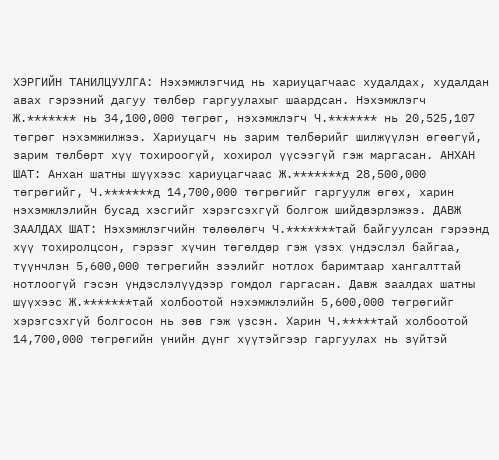ХЭРГИЙН ТАНИЛЦУУЛГА: Нэхэмжлэгчид нь хариуцагчаас худалдах, худалдан авах гэрээний дагуу төлбөр гаргуулахыг шаардсан. Нэхэмжлэгч Ж.******* нь 34,100,000 төгрөг, нэхэмжлэгч Ч.******* нь 20,525,107 төгрөг нэхэмжилжээ. Хариуцагч нь зарим төлбөрийг шилжүүлэн өгөөгүй, зарим төлбөрт хүү тохироогүй, хохирол үүсээгүй гэж маргасан. АНХАН ШАТ: Анхан шатны шүүхээс хариуцагчаас Ж.*******д 28,500,000 төгрөгийг, Ч.*******д 14,700,000 төгрөгийг гаргуулж өгөх, харин нэхэмжлэлийн бусад хэсгийг хэрэгсэхгүй болгож шийдвэрлэжээ. ДАВЖ ЗААЛДАХ ШАТ: Нэхэмжлэгчийн төлөөлөгч Ч.*******тай байгуулсан гэрээнд хүү тохиролцсон, гэрээг хүчин төгөлдөр гэж үзэх үндэслэл байгаа, түүнчлэн 5,600,000 төгрөгийн зээлийг нотлох баримтаар хангалттай нотлоогүй гэсэн үндэслэлүүдээр гомдол гаргасан. Давж заалдах шатны шүүхээс Ж.*******тай холбоотой нэхэмжлэлийн 5,600,000 төгрөгийг хэрэгсэхгүй болгосон нь зөв гэж үзсэн. Харин Ч.*****тай холбоотой 14,700,000 төгрөгийн үнийн дүнг хүүтэйгээр гаргуулах нь зүйтэй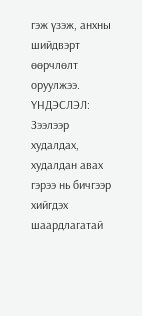гэж үзэж, анхны шийдвэрт өөрчлөлт оруулжээ. ҮНДЭСЛЭЛ: Зээлээр худалдах, худалдан авах гэрээ нь бичгээр хийгдэх шаардлагатай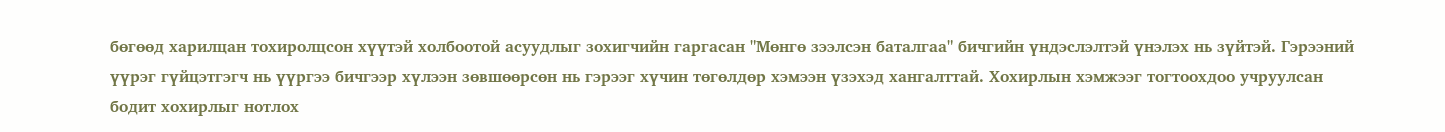бөгөөд харилцан тохиролцсон хүүтэй холбоотой асуудлыг зохигчийн гаргасан "Мөнгө зээлсэн баталгаа" бичгийн үндэслэлтэй үнэлэх нь зүйтэй. Гэрээний үүрэг гүйцэтгэгч нь үүргээ бичгээр хүлээн зөвшөөрсөн нь гэрээг хүчин төгөлдөр хэмээн үзэхэд хангалттай. Хохирлын хэмжээг тогтоохдоо учруулсан бодит хохирлыг нотлох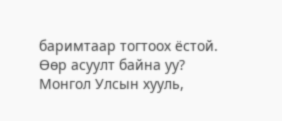баримтаар тогтоох ёстой.
Өөр асуулт байна уу?
Монгол Улсын хууль,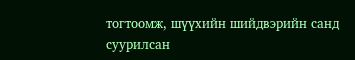тогтоомж, шүүхийн шийдвэрийн санд суурилсан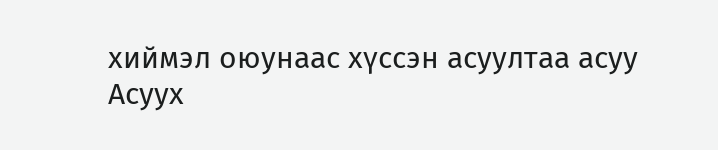хиймэл оюунаас хүссэн асуултаа асуу
Асуух